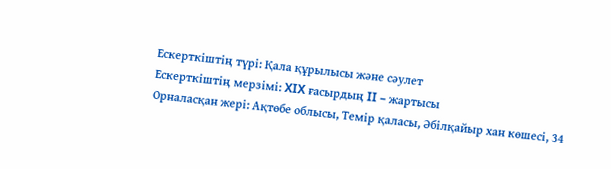Ескерткіштің түрі: Қала құрылысы және сәулет
Ескерткіштің мерзімі: XIX ғасырдың II – жартысы
Орналасқан жері: Ақтөбе облысы, Темір қаласы, Әбілқайыр хан көшесі, 34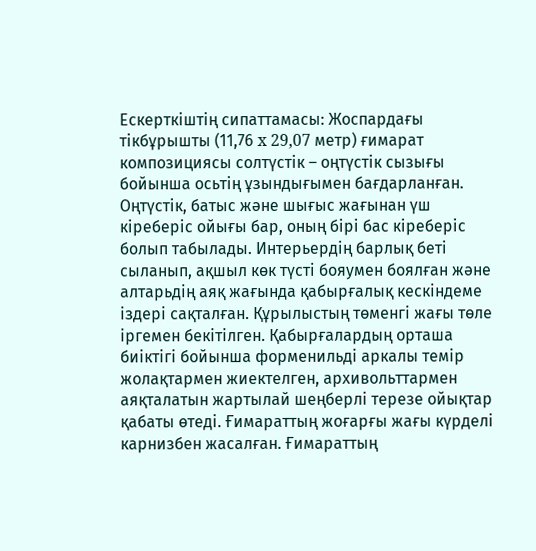Ескерткіштің сипаттамасы: Жоспардағы тікбұрышты (11,76 x 29,07 метр) ғимарат композициясы солтүстік – оңтүстік сызығы бойынша осьтің ұзындығымен бағдарланған. Оңтүстік, батыс және шығыс жағынан үш кіреберіс ойығы бар, оның бірі бас кіреберіс болып табылады. Интерьердің барлық беті сыланып, ақшыл көк түсті бояумен боялған және алтарьдің аяқ жағында қабырғалық кескіндеме іздері сақталған. Құрылыстың төменгі жағы төле іргемен бекітілген. Қабырғалардың орташа биіктігі бойынша форменильді аркалы темір жолақтармен жиектелген, архивольттармен аяқталатын жартылай шеңберлі терезе ойықтар қабаты өтеді. Ғимараттың жоғарғы жағы күрделі карнизбен жасалған. Ғимараттың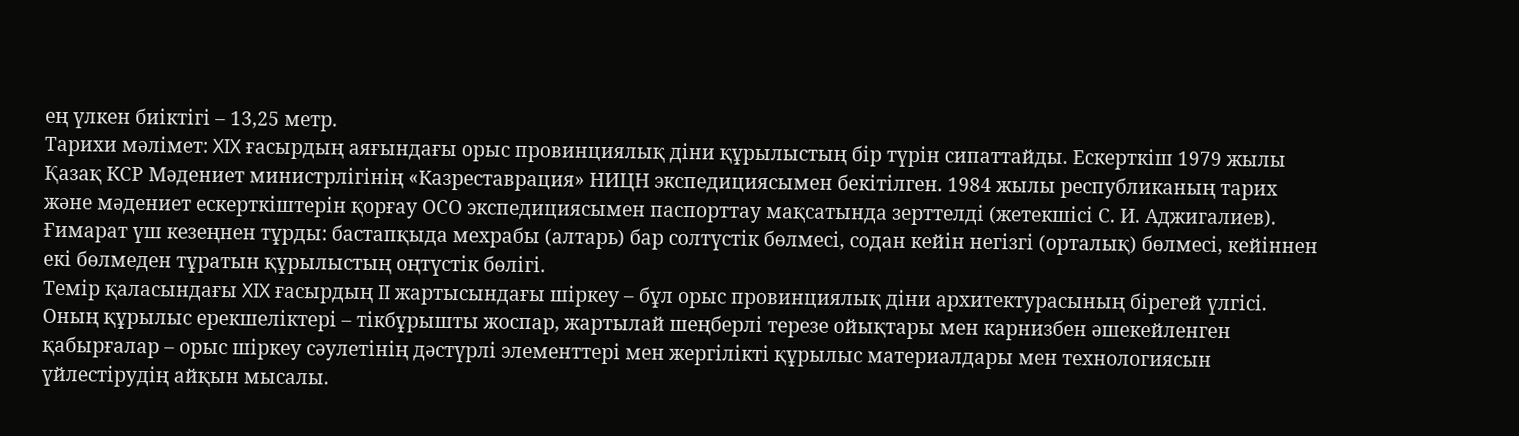ең үлкен биіктігі – 13,25 метр.
Тарихи мәлімет: XIX ғасырдың аяғындағы орыс провинциялық діни құрылыстың бір түрін сипаттайды. Ескерткіш 1979 жылы Қазақ КСР Мәдениет министрлігінің «Казреставрация» НИЦН экспедициясымен бекітілген. 1984 жылы республиканың тарих және мәдениет ескерткіштерін қорғау ОСО экспедициясымен паспорттау мақсатында зерттелді (жетекшісі С. И. Аджигалиев).
Ғимарат үш кезеңнен тұрды: бастапқыда мехрабы (алтарь) бар солтүстік бөлмесі, содан кейін негізгі (орталық) бөлмесі, кейіннен екі бөлмеден тұратын құрылыстың оңтүстік бөлігі.
Темір қаласындағы XIX ғасырдың II жартысындағы шіркеу – бұл орыс провинциялық діни архитектурасының бірегей үлгісі. Оның құрылыс ерекшеліктері – тікбұрышты жоспар, жартылай шеңберлі терезе ойықтары мен карнизбен әшекейленген қабырғалар – орыс шіркеу сәулетінің дәстүрлі элементтері мен жергілікті құрылыс материалдары мен технологиясын үйлестірудің айқын мысалы.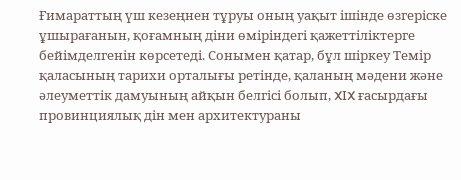Ғимараттың үш кезеңнен тұруы оның уақыт ішінде өзгеріске ұшырағанын, қоғамның діни өміріндегі қажеттіліктерге бейімделгенін көрсетеді. Сонымен қатар, бұл шіркеу Темір қаласының тарихи орталығы ретінде, қаланың мәдени және әлеуметтік дамуының айқын белгісі болып, XIX ғасырдағы провинциялық дін мен архитектураны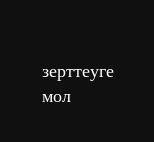зерттеуге мол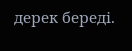дерек береді.